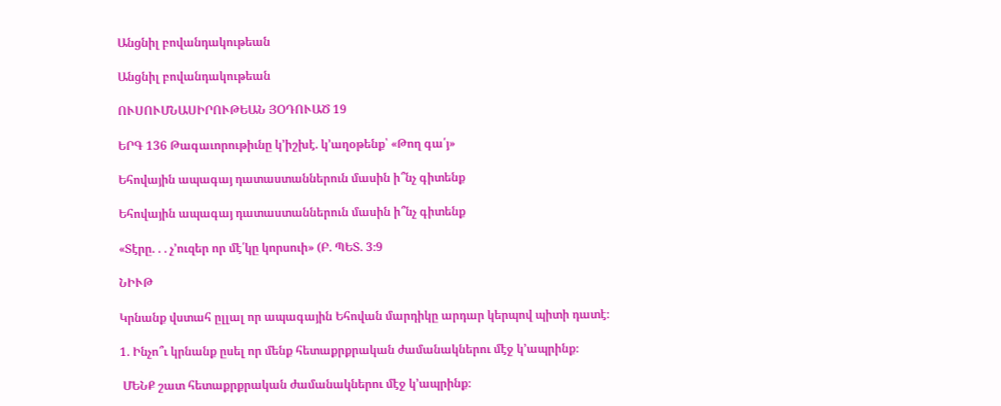Անցնիլ բովանդակութեան

Անցնիլ բովանդակութեան

ՈՒՍՈՒՄՆԱՍԻՐՈՒԹԵԱՆ ՅՕԴՈՒԱԾ 19

ԵՐԳ 136 Թագաւորութիւնը կ’իշխէ. կ’աղօթենք՝ «Թող գա՛յ»

Եհովային ապագայ դատաստաններուն մասին ի՞նչ գիտենք

Եհովային ապագայ դատաստաններուն մասին ի՞նչ գիտենք

«Տէրը. . . չ’ուզեր որ մէ՛կը կորսուի» (Բ. ՊԵՏ. 3։9

ՆԻՒԹ

Կրնանք վստահ ըլլալ որ ապագային Եհովան մարդիկը արդար կերպով պիտի դատէ։

1. Ինչո՞ւ կրնանք ըսել որ մենք հետաքրքրական ժամանակներու մէջ կ’ապրինք։

 ՄԵՆՔ շատ հետաքրքրական ժամանակներու մէջ կ’ապրինք։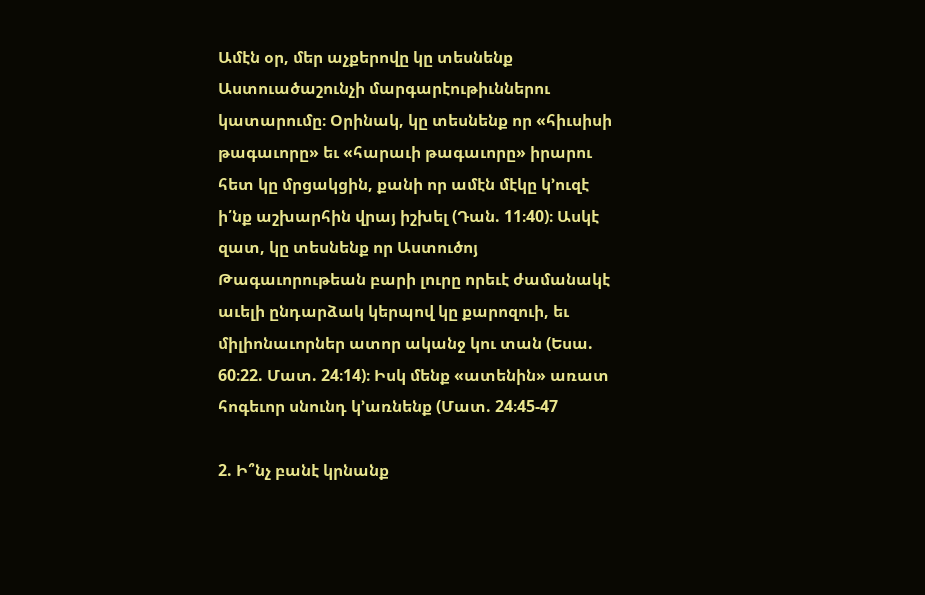Ամէն օր, մեր աչքերովը կը տեսնենք Աստուածաշունչի մարգարէութիւններու կատարումը։ Օրինակ, կը տեսնենք որ «հիւսիսի թագաւորը» եւ «հարաւի թագաւորը» իրարու հետ կը մրցակցին, քանի որ ամէն մէկը կ’ուզէ ի՛նք աշխարհին վրայ իշխել (Դան. 11։40)։ Ասկէ զատ, կը տեսնենք որ Աստուծոյ Թագաւորութեան բարի լուրը որեւէ ժամանակէ աւելի ընդարձակ կերպով կը քարոզուի, եւ միլիոնաւորներ ատոր ականջ կու տան (Եսա. 60։22. Մատ. 24։14)։ Իսկ մենք «ատենին» առատ հոգեւոր սնունդ կ’առնենք (Մատ. 24։45-47

2. Ի՞նչ բանէ կրնանք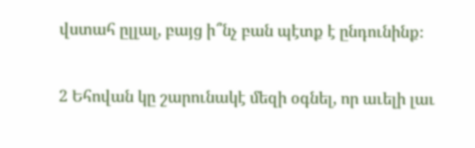վստահ ըլլալ, բայց ի՞նչ բան պէտք է ընդունինք։

2 Եհովան կը շարունակէ մեզի օգնել, որ աւելի լաւ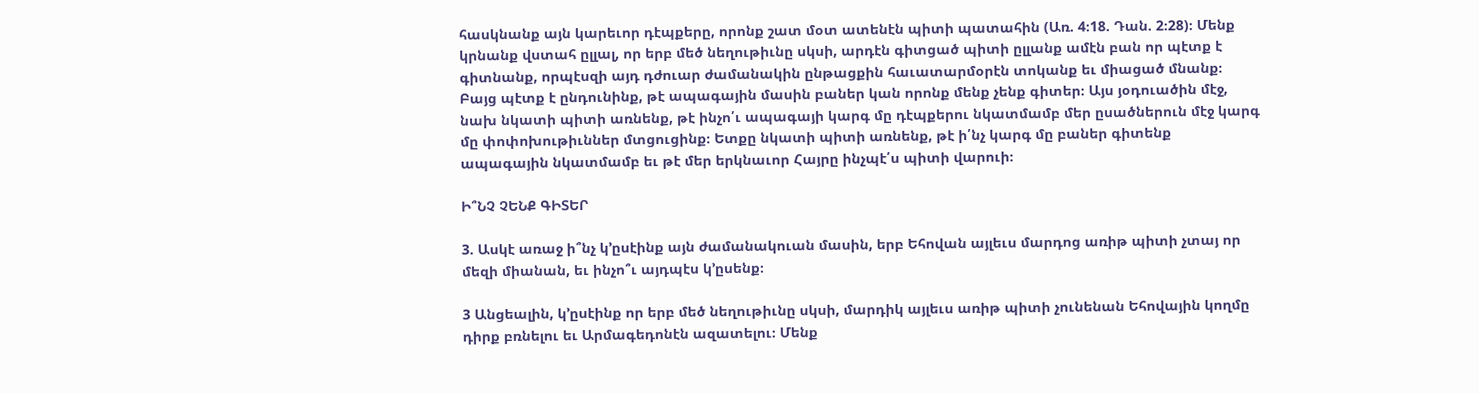հասկնանք այն կարեւոր դէպքերը, որոնք շատ մօտ ատենէն պիտի պատահին (Առ. 4։18. Դան. 2։28)։ Մենք կրնանք վստահ ըլլալ, որ երբ մեծ նեղութիւնը սկսի, արդէն գիտցած պիտի ըլլանք ամէն բան որ պէտք է գիտնանք, որպէսզի այդ դժուար ժամանակին ընթացքին հաւատարմօրէն տոկանք եւ միացած մնանք։ Բայց պէտք է ընդունինք, թէ ապագային մասին բաներ կան որոնք մենք չենք գիտեր։ Այս յօդուածին մէջ, նախ նկատի պիտի առնենք, թէ ինչո՛ւ ապագայի կարգ մը դէպքերու նկատմամբ մեր ըսածներուն մէջ կարգ մը փոփոխութիւններ մտցուցինք։ Ետքը նկատի պիտի առնենք, թէ ի՛նչ կարգ մը բաներ գիտենք ապագային նկատմամբ եւ թէ մեր երկնաւոր Հայրը ինչպէ՛ս պիտի վարուի։

Ի՞ՆՉ ՉԵՆՔ ԳԻՏԵՐ

3. Ասկէ առաջ ի՞նչ կ’ըսէինք այն ժամանակուան մասին, երբ Եհովան այլեւս մարդոց առիթ պիտի չտայ որ մեզի միանան, եւ ինչո՞ւ այդպէս կ’ըսենք։

3 Անցեալին, կ’ըսէինք որ երբ մեծ նեղութիւնը սկսի, մարդիկ այլեւս առիթ պիտի չունենան Եհովային կողմը դիրք բռնելու եւ Արմագեդոնէն ազատելու։ Մենք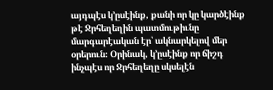այդպէս կ’ըսէինք, քանի որ կը կարծէինք թէ Ջրհեղեղին պատմութիւնը մարգարէական էր՝ ակնարկելով մեր օրերուն։ Օրինակ, կ’ըսէինք որ ճիշդ ինչպէս որ Ջրհեղեղը սկսելէն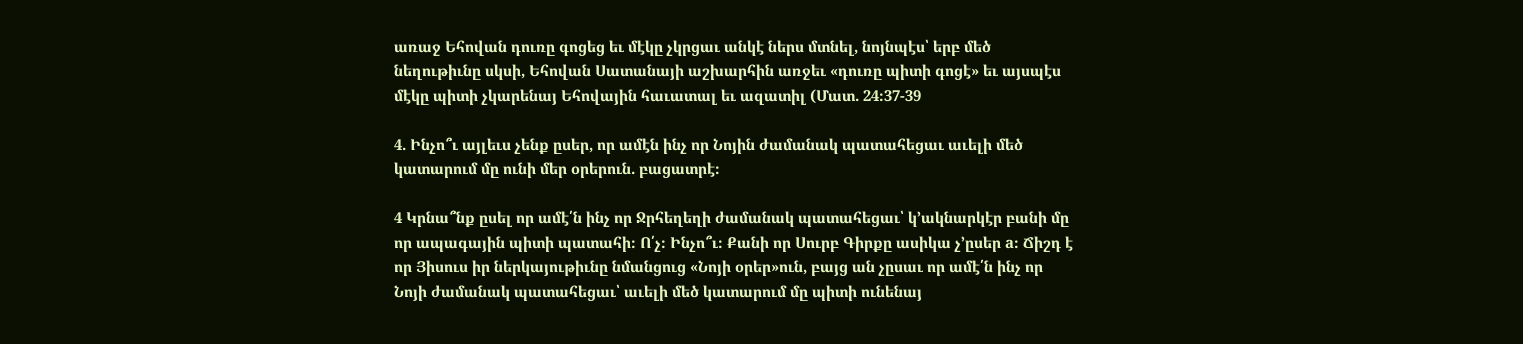առաջ Եհովան դուռը գոցեց եւ մէկը չկրցաւ անկէ ներս մտնել, նոյնպէս՝ երբ մեծ նեղութիւնը սկսի, Եհովան Սատանայի աշխարհին առջեւ «դուռը պիտի գոցէ» եւ այսպէս մէկը պիտի չկարենայ Եհովային հաւատալ եւ ազատիլ (Մատ. 24։37-39

4. Ինչո՞ւ այլեւս չենք ըսեր, որ ամէն ինչ որ Նոյին ժամանակ պատահեցաւ աւելի մեծ կատարում մը ունի մեր օրերուն. բացատրէ։

4 Կրնա՞նք ըսել որ ամէ՛ն ինչ որ Ջրհեղեղի ժամանակ պատահեցաւ՝ կ’ակնարկէր բանի մը որ ապագային պիտի պատահի։ Ո՛չ։ Ինչո՞ւ։ Քանի որ Սուրբ Գիրքը ասիկա չ’ըսեր a։ Ճիշդ է որ Յիսուս իր ներկայութիւնը նմանցուց «Նոյի օրեր»ուն, բայց ան չըսաւ որ ամէ՛ն ինչ որ Նոյի ժամանակ պատահեցաւ՝ աւելի մեծ կատարում մը պիտի ունենայ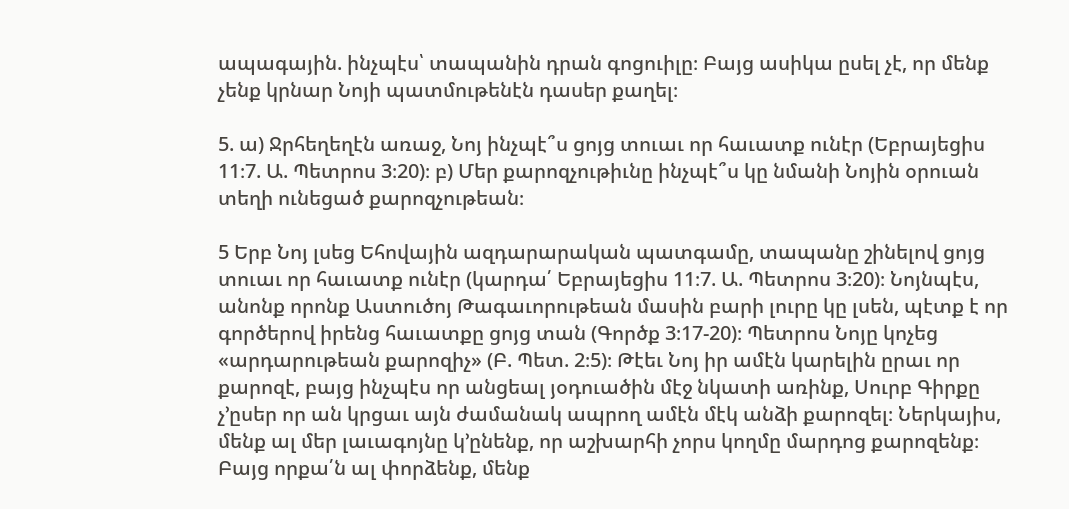ապագային. ինչպէս՝ տապանին դրան գոցուիլը։ Բայց ասիկա ըսել չէ, որ մենք չենք կրնար Նոյի պատմութենէն դասեր քաղել։

5. ա) Ջրհեղեղէն առաջ, Նոյ ինչպէ՞ս ցոյց տուաւ որ հաւատք ունէր (Եբրայեցիս 11։7. Ա. Պետրոս 3։20)։ բ) Մեր քարոզչութիւնը ինչպէ՞ս կը նմանի Նոյին օրուան տեղի ունեցած քարոզչութեան։

5 Երբ Նոյ լսեց Եհովային ազդարարական պատգամը, տապանը շինելով ցոյց տուաւ որ հաւատք ունէր (կարդա՛ Եբրայեցիս 11։7. Ա. Պետրոս 3։20)։ Նոյնպէս, անոնք որոնք Աստուծոյ Թագաւորութեան մասին բարի լուրը կը լսեն, պէտք է որ գործերով իրենց հաւատքը ցոյց տան (Գործք 3։17-20)։ Պետրոս Նոյը կոչեց «արդարութեան քարոզիչ» (Բ. Պետ. 2։5)։ Թէեւ Նոյ իր ամէն կարելին ըրաւ որ քարոզէ, բայց ինչպէս որ անցեալ յօդուածին մէջ նկատի առինք, Սուրբ Գիրքը չ’ըսեր որ ան կրցաւ այն ժամանակ ապրող ամէն մէկ անձի քարոզել։ Ներկայիս, մենք ալ մեր լաւագոյնը կ’ընենք, որ աշխարհի չորս կողմը մարդոց քարոզենք։ Բայց որքա՛ն ալ փորձենք, մենք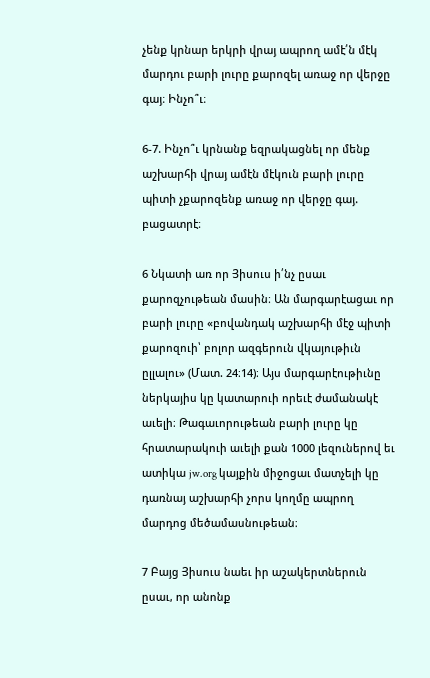չենք կրնար երկրի վրայ ապրող ամէ՛ն մէկ մարդու բարի լուրը քարոզել առաջ որ վերջը գայ։ Ինչո՞ւ։

6-7. Ինչո՞ւ կրնանք եզրակացնել որ մենք աշխարհի վրայ ամէն մէկուն բարի լուրը պիտի չքարոզենք առաջ որ վերջը գայ. բացատրէ։

6 Նկատի առ որ Յիսուս ի՛նչ ըսաւ քարոզչութեան մասին։ Ան մարգարէացաւ որ բարի լուրը «բովանդակ աշխարհի մէջ պիտի քարոզուի՝ բոլոր ազգերուն վկայութիւն ըլլալու» (Մատ. 24։14)։ Այս մարգարէութիւնը ներկայիս կը կատարուի որեւէ ժամանակէ աւելի։ Թագաւորութեան բարի լուրը կը հրատարակուի աւելի քան 1000 լեզուներով եւ ատիկա jw.org կայքին միջոցաւ մատչելի կը դառնայ աշխարհի չորս կողմը ապրող մարդոց մեծամասնութեան։

7 Բայց Յիսուս նաեւ իր աշակերտներուն ըսաւ, որ անոնք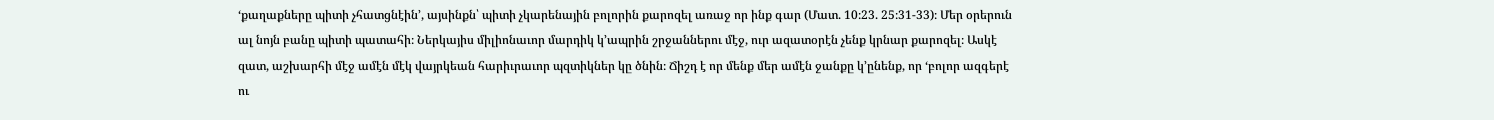‘քաղաքները պիտի չհատցնէին’, այսինքն՝ պիտի չկարենային բոլորին քարոզել առաջ որ ինք գար (Մատ. 10։23. 25։31-33)։ Մեր օրերուն ալ նոյն բանը պիտի պատահի։ Ներկայիս միլիոնաւոր մարդիկ կ’ապրին շրջաններու մէջ, ուր ազատօրէն չենք կրնար քարոզել։ Ասկէ զատ, աշխարհի մէջ ամէն մէկ վայրկեան հարիւրաւոր պզտիկներ կը ծնին։ Ճիշդ է որ մենք մեր ամէն ջանքը կ’ընենք, որ ‘բոլոր ազգերէ ու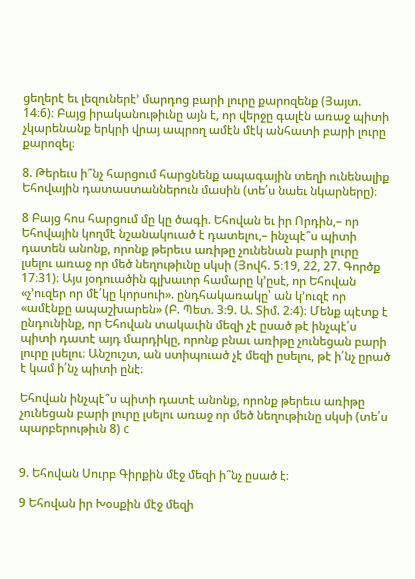ցեղերէ եւ լեզուներէ’ մարդոց բարի լուրը քարոզենք (Յայտ. 14։6)։ Բայց իրականութիւնը այն է, որ վերջը գալէն առաջ պիտի չկարենանք երկրի վրայ ապրող ամէն մէկ անհատի բարի լուրը քարոզել։

8. Թերեւս ի՞նչ հարցում հարցնենք ապագային տեղի ունենալիք Եհովային դատաստաններուն մասին (տե՛ս նաեւ նկարները)։

8 Բայց հոս հարցում մը կը ծագի. Եհովան եւ իր Որդին,– որ Եհովային կողմէ նշանակուած է դատելու,– ինչպէ՞ս պիտի դատեն անոնք, որոնք թերեւս առիթը չունենան բարի լուրը լսելու առաջ որ մեծ նեղութիւնը սկսի (Յովհ. 5։19, 22, 27. Գործք 17։31)։ Այս յօդուածին գլխաւոր համարը կ’ըսէ, որ Եհովան «չ’ուզեր որ մէ՛կը կորսուի». ընդհակառակը՝ ան կ’ուզէ որ «ամէնքը ապաշխարեն» (Բ. Պետ. 3։9. Ա. Տիմ. 2։4)։ Մենք պէտք է ընդունինք, որ Եհովան տակաւին մեզի չէ ըսած թէ ինչպէ՛ս պիտի դատէ այդ մարդիկը, որոնք բնաւ առիթը չունեցան բարի լուրը լսելու։ Անշուշտ, ան ստիպուած չէ մեզի ըսելու, թէ ի՛նչ ըրած է կամ ի՛նչ պիտի ընէ։

Եհովան ինչպէ՞ս պիտի դատէ անոնք, որոնք թերեւս առիթը չունեցան բարի լուրը լսելու առաջ որ մեծ նեղութիւնը սկսի (տե՛ս պարբերութիւն 8) c


9. Եհովան Սուրբ Գիրքին մէջ մեզի ի՞նչ ըսած է։

9 Եհովան իր Խօսքին մէջ մեզի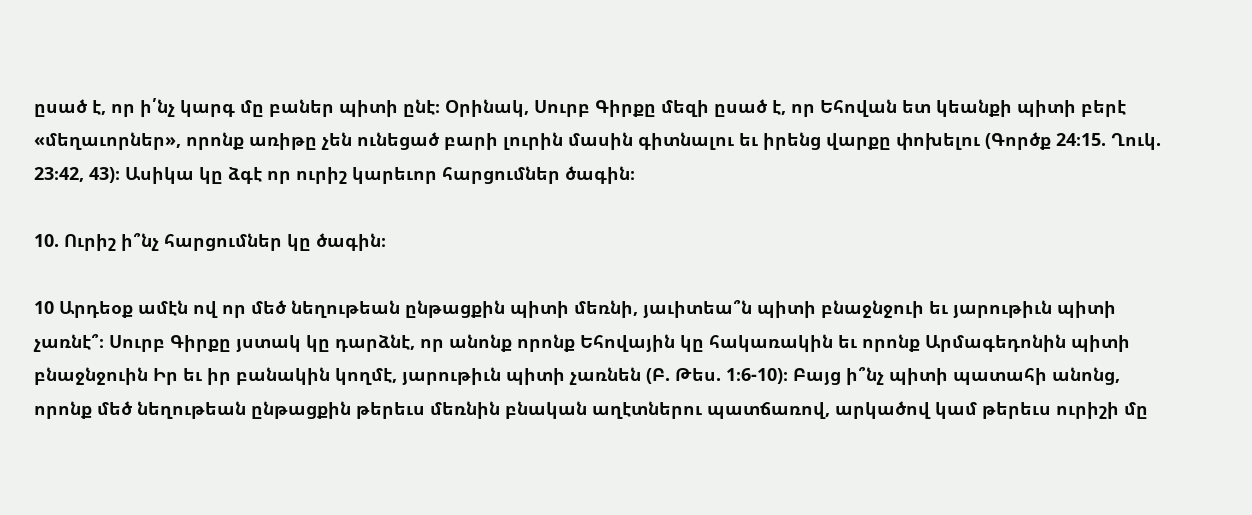ըսած է, որ ի՛նչ կարգ մը բաներ պիտի ընէ։ Օրինակ, Սուրբ Գիրքը մեզի ըսած է, որ Եհովան ետ կեանքի պիտի բերէ «մեղաւորներ», որոնք առիթը չեն ունեցած բարի լուրին մասին գիտնալու եւ իրենց վարքը փոխելու (Գործք 24։15. Ղուկ. 23։42, 43)։ Ասիկա կը ձգէ որ ուրիշ կարեւոր հարցումներ ծագին։

10. Ուրիշ ի՞նչ հարցումներ կը ծագին։

10 Արդեօք ամէն ով որ մեծ նեղութեան ընթացքին պիտի մեռնի, յաւիտեա՞ն պիտի բնաջնջուի եւ յարութիւն պիտի չառնէ՞։ Սուրբ Գիրքը յստակ կը դարձնէ, որ անոնք որոնք Եհովային կը հակառակին եւ որոնք Արմագեդոնին պիտի բնաջնջուին Իր եւ իր բանակին կողմէ, յարութիւն պիտի չառնեն (Բ. Թես. 1։6-10)։ Բայց ի՞նչ պիտի պատահի անոնց, որոնք մեծ նեղութեան ընթացքին թերեւս մեռնին բնական աղէտներու պատճառով, արկածով կամ թերեւս ուրիշի մը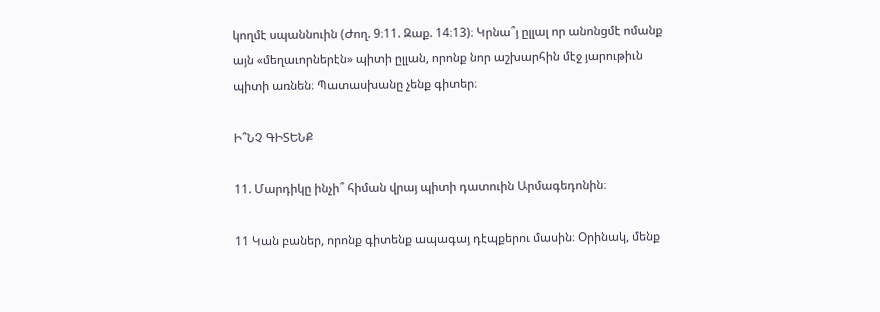կողմէ սպաննուին (Ժող. 9։11. Զաք. 14։13)։ Կրնա՞յ ըլլալ որ անոնցմէ ոմանք այն «մեղաւորներէն» պիտի ըլլան, որոնք նոր աշխարհին մէջ յարութիւն պիտի առնեն։ Պատասխանը չենք գիտեր։

Ի՞ՆՉ ԳԻՏԵՆՔ

11. Մարդիկը ինչի՞ հիման վրայ պիտի դատուին Արմագեդոնին։

11 Կան բաներ, որոնք գիտենք ապագայ դէպքերու մասին։ Օրինակ, մենք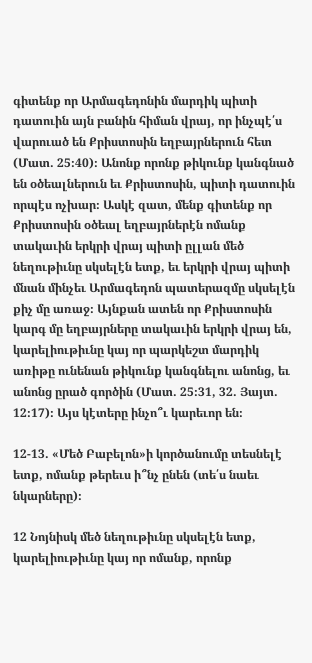գիտենք որ Արմագեդոնին մարդիկ պիտի դատուին այն բանին հիման վրայ, որ ինչպէ՛ս վարուած են Քրիստոսին եղբայրներուն հետ (Մատ. 25։40)։ Անոնք որոնք թիկունք կանգնած են օծեալներուն եւ Քրիստոսին, պիտի դատուին որպէս ոչխար։ Ասկէ զատ, մենք գիտենք որ Քրիստոսին օծեալ եղբայրներէն ոմանք տակաւին երկրի վրայ պիտի ըլլան մեծ նեղութիւնը սկսելէն ետք, եւ երկրի վրայ պիտի մնան մինչեւ Արմագեդոն պատերազմը սկսելէն քիչ մը առաջ։ Այնքան ատեն որ Քրիստոսին կարգ մը եղբայրները տակաւին երկրի վրայ են, կարելիութիւնը կայ որ պարկեշտ մարդիկ առիթը ունենան թիկունք կանգնելու անոնց, եւ անոնց ըրած գործին (Մատ. 25։31, 32. Յայտ. 12։17)։ Այս կէտերը ինչո՞ւ կարեւոր են։

12-13. «Մեծ Բաբելոն»ի կործանումը տեսնելէ ետք, ոմանք թերեւս ի՞նչ ընեն (տե՛ս նաեւ նկարները)։

12 Նոյնիսկ մեծ նեղութիւնը սկսելէն ետք, կարելիութիւնը կայ որ ոմանք, որոնք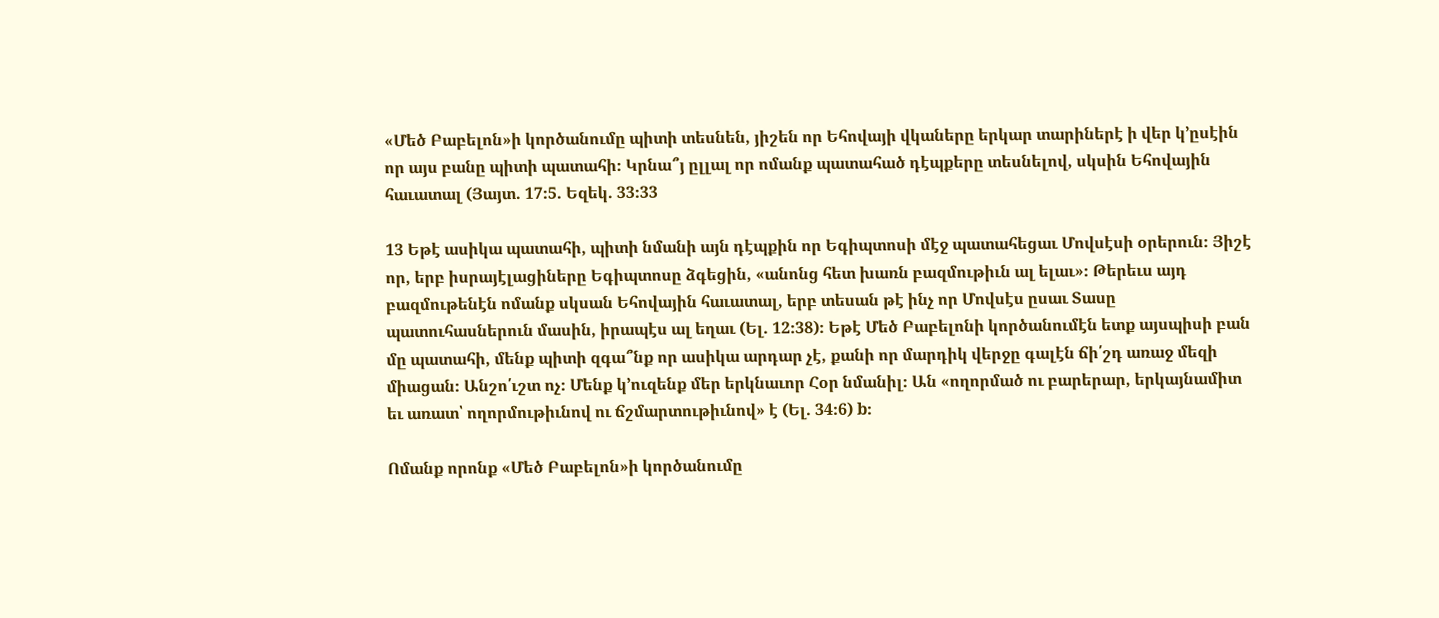«Մեծ Բաբելոն»ի կործանումը պիտի տեսնեն, յիշեն որ Եհովայի վկաները երկար տարիներէ ի վեր կ’ըսէին որ այս բանը պիտի պատահի։ Կրնա՞յ ըլլալ որ ոմանք պատահած դէպքերը տեսնելով, սկսին Եհովային հաւատալ (Յայտ. 17։5. Եզեկ. 33։33

13 Եթէ ասիկա պատահի, պիտի նմանի այն դէպքին որ Եգիպտոսի մէջ պատահեցաւ Մովսէսի օրերուն։ Յիշէ որ, երբ իսրայէլացիները Եգիպտոսը ձգեցին, «անոնց հետ խառն բազմութիւն ալ ելաւ»։ Թերեւս այդ բազմութենէն ոմանք սկսան Եհովային հաւատալ, երբ տեսան թէ ինչ որ Մովսէս ըսաւ Տասը պատուհասներուն մասին, իրապէս ալ եղաւ (Ել. 12։38)։ Եթէ Մեծ Բաբելոնի կործանումէն ետք այսպիսի բան մը պատահի, մենք պիտի զգա՞նք որ ասիկա արդար չէ, քանի որ մարդիկ վերջը գալէն ճի՛շդ առաջ մեզի միացան։ Անշո՛ւշտ ոչ։ Մենք կ’ուզենք մեր երկնաւոր Հօր նմանիլ։ Ան «ողորմած ու բարերար, երկայնամիտ եւ առատ՝ ողորմութիւնով ու ճշմարտութիւնով» է (Ել. 34։6) b։

Ոմանք որոնք «Մեծ Բաբելոն»ի կործանումը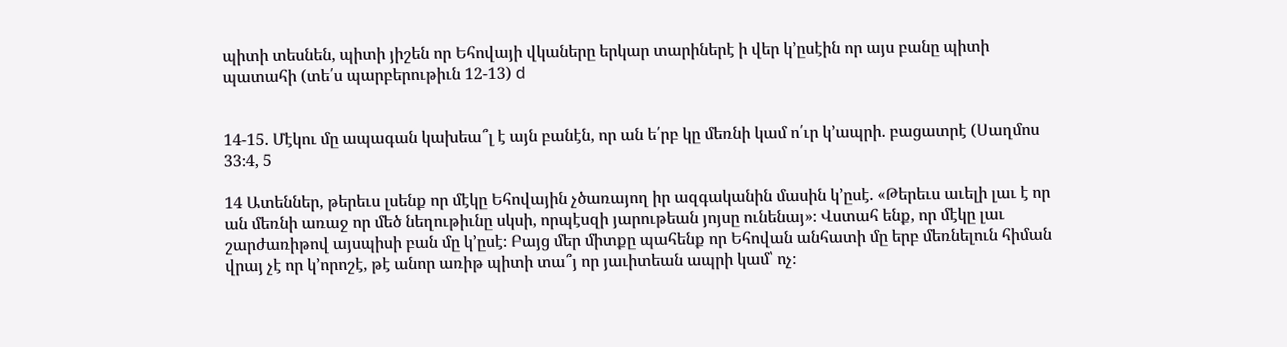պիտի տեսնեն, պիտի յիշեն որ Եհովայի վկաները երկար տարիներէ ի վեր կ’ըսէին որ այս բանը պիտի պատահի (տե՛ս պարբերութիւն 12-13) d


14-15. Մէկու մը ապագան կախեա՞լ է այն բանէն, որ ան ե՛րբ կը մեռնի կամ ո՛ւր կ’ապրի. բացատրէ (Սաղմոս 33։4, 5

14 Ատեններ, թերեւս լսենք որ մէկը Եհովային չծառայող իր ազգականին մասին կ’ըսէ. «Թերեւս աւելի լաւ է որ ան մեռնի առաջ որ մեծ նեղութիւնը սկսի, որպէսզի յարութեան յոյսը ունենայ»։ Վստահ ենք, որ մէկը լաւ շարժառիթով այսպիսի բան մը կ’ըսէ։ Բայց մեր միտքը պահենք որ Եհովան անհատի մը երբ մեռնելուն հիման վրայ չէ որ կ’որոշէ, թէ անոր առիթ պիտի տա՞յ որ յաւիտեան ապրի կամ՝ ոչ։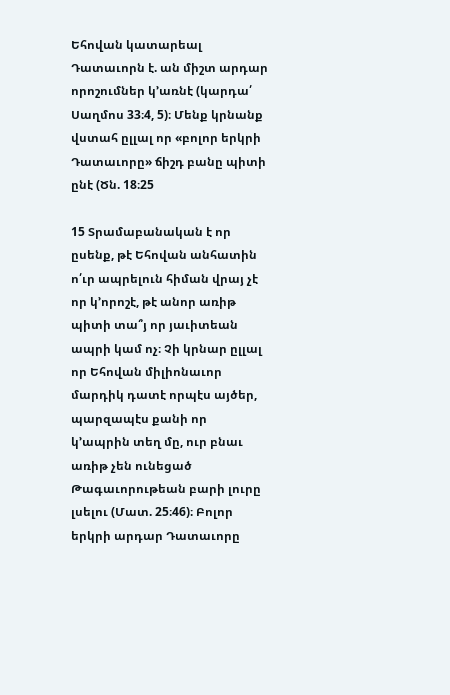Եհովան կատարեալ Դատաւորն է. ան միշտ արդար որոշումներ կ’առնէ (կարդա՛ Սաղմոս 33։4, 5)։ Մենք կրնանք վստահ ըլլալ որ «բոլոր երկրի Դատաւորը» ճիշդ բանը պիտի ընէ (Ծն. 18։25

15 Տրամաբանական է որ ըսենք, թէ Եհովան անհատին ո՛ւր ապրելուն հիման վրայ չէ որ կ’որոշէ, թէ անոր առիթ պիտի տա՞յ որ յաւիտեան ապրի կամ ոչ։ Չի կրնար ըլլալ որ Եհովան միլիոնաւոր մարդիկ դատէ որպէս այծեր, պարզապէս քանի որ կ’ապրին տեղ մը, ուր բնաւ առիթ չեն ունեցած Թագաւորութեան բարի լուրը լսելու (Մատ. 25։46)։ Բոլոր երկրի արդար Դատաւորը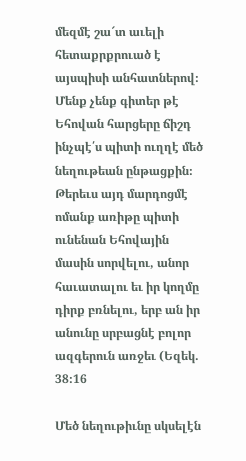մեզմէ շա՜տ աւելի հետաքրքրուած է այսպիսի անհատներով։ Մենք չենք գիտեր թէ Եհովան հարցերը ճիշդ ինչպէ՛ս պիտի ուղղէ մեծ նեղութեան ընթացքին։ Թերեւս այդ մարդոցմէ ոմանք առիթը պիտի ունենան Եհովային մասին սորվելու, անոր հաւատալու եւ իր կողմը դիրք բռնելու, երբ ան իր անունը սրբացնէ բոլոր ազգերուն առջեւ (Եզեկ. 38։16

Մեծ նեղութիւնը սկսելէն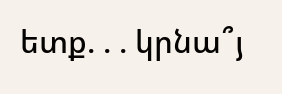ետք. . . կրնա՞յ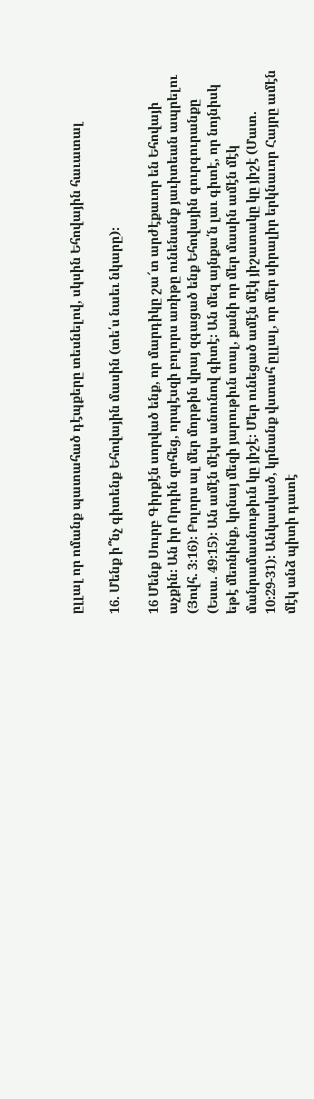ըլլալ որ ոմանք պատահած դէպքերը տեսնելով, սկսին Եհովային հաւատալ

16. Մենք ի՞նչ գիտենք Եհովային մասին (տե՛ս նաեւ նկարը)։

16 Մենք Սուրբ Գիրքէն սորված ենք, որ մարդիկը շա՜տ արժէքաւոր են Եհովայի աչքին։ Ան իր Որդին զոհեց, որպէսզի բոլորս առիթը ունենանք յաւիտեան ապրելու (Յովհ. 3։16)։ Բոլորս ալ մեր մորթին վրայ զգացած ենք Եհովային գուրգուրանքը (Եսա. 49։15)։ Ան ամէն մէկս անունով գիտէ։ Ան մեզ այնքա՛ն լաւ գիտէ, որ նոյնիսկ եթէ մեռնինք, կրնայ մեզի յարութիւն տալ, քանի որ մեր մասին ամէն մէկ մանրամասնութիւն կը յիշէ։ Մեր ունեցած ամէն մէկ յիշատակը կը յիշէ (Մատ. 10։29-31)։ Անկասկած, կրնանք վստահ ըլլալ, որ մեր սիրալիր երկնաւոր Հայրը ամէն մէկ անձ պիտի դատէ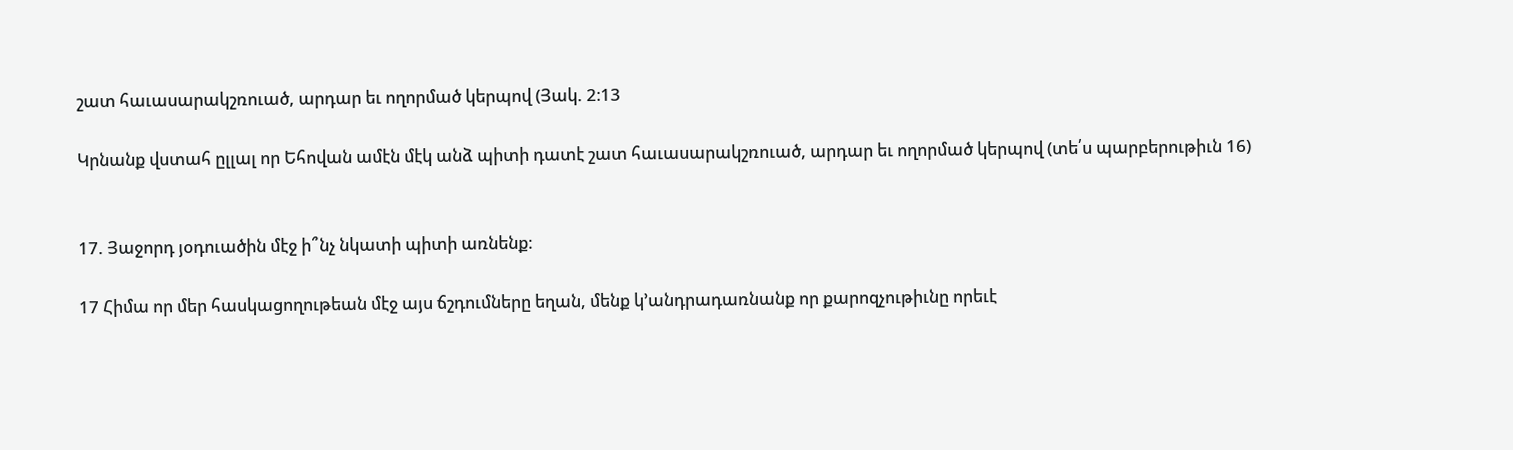շատ հաւասարակշռուած, արդար եւ ողորմած կերպով (Յակ. 2։13

Կրնանք վստահ ըլլալ որ Եհովան ամէն մէկ անձ պիտի դատէ շատ հաւասարակշռուած, արդար եւ ողորմած կերպով (տե՛ս պարբերութիւն 16)


17. Յաջորդ յօդուածին մէջ ի՞նչ նկատի պիտի առնենք։

17 Հիմա որ մեր հասկացողութեան մէջ այս ճշդումները եղան, մենք կ’անդրադառնանք որ քարոզչութիւնը որեւէ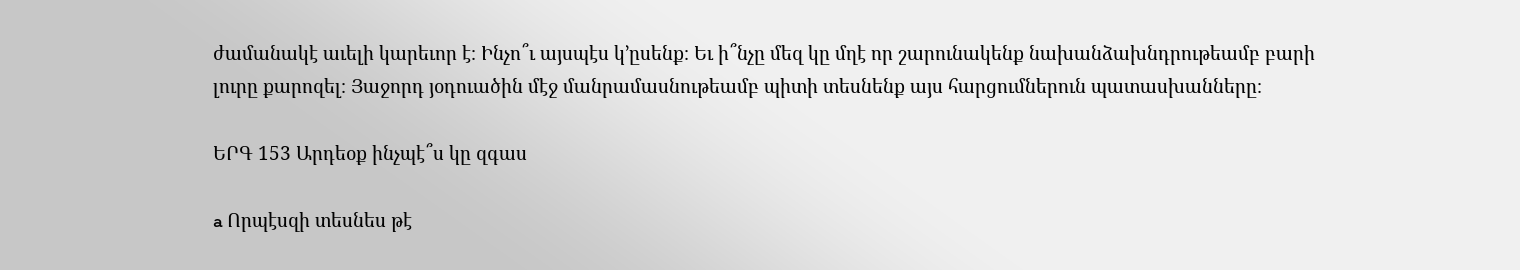ժամանակէ աւելի կարեւոր է։ Ինչո՞ւ այսպէս կ’ըսենք։ Եւ ի՞նչը մեզ կը մղէ որ շարունակենք նախանձախնդրութեամբ բարի լուրը քարոզել։ Յաջորդ յօդուածին մէջ մանրամասնութեամբ պիտի տեսնենք այս հարցումներուն պատասխանները։

ԵՐԳ 153 Արդեօք ինչպէ՞ս կը զգաս

a Որպէսզի տեսնես թէ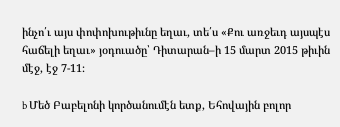ինչո՛ւ այս փոփոխութիւնը եղաւ, տե՛ս «Քու առջեւդ այսպէս հաճելի եղաւ» յօդուածը՝ Դիտարան–ի 15 մարտ 2015 թիւին մէջ, էջ 7-11։

b Մեծ Բաբելոնի կործանումէն ետք, Եհովային բոլոր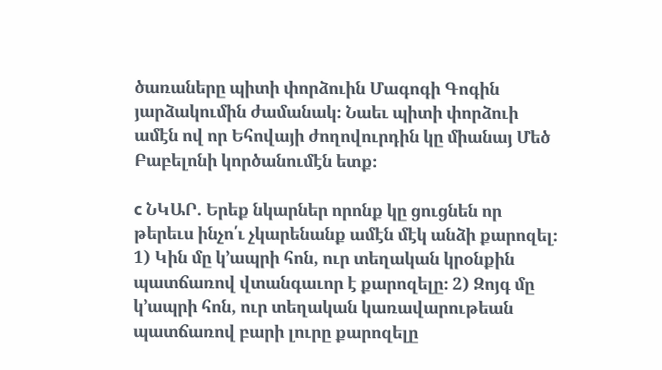ծառաները պիտի փորձուին Մագոգի Գոգին յարձակումին ժամանակ։ Նաեւ պիտի փորձուի ամէն ով որ Եհովայի ժողովուրդին կը միանայ Մեծ Բաբելոնի կործանումէն ետք։

c ՆԿԱՐ. Երեք նկարներ որոնք կը ցուցնեն որ թերեւս ինչո՛ւ չկարենանք ամէն մէկ անձի քարոզել։ 1) Կին մը կ’ապրի հոն, ուր տեղական կրօնքին պատճառով վտանգաւոր է քարոզելը։ 2) Զոյգ մը կ’ապրի հոն, ուր տեղական կառավարութեան պատճառով բարի լուրը քարոզելը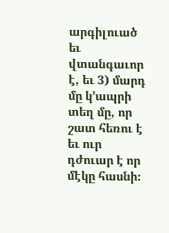արգիլուած եւ վտանգաւոր է, եւ 3) մարդ մը կ’ապրի տեղ մը, որ շատ հեռու է եւ ուր դժուար է որ մէկը հասնի։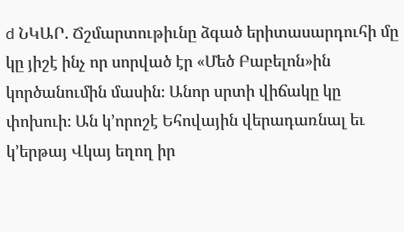d ՆԿԱՐ. Ճշմարտութիւնը ձգած երիտասարդուհի մը կը յիշէ ինչ որ սորված էր «Մեծ Բաբելոն»ին կործանումին մասին։ Անոր սրտի վիճակը կը փոխուի։ Ան կ’որոշէ Եհովային վերադառնալ եւ կ’երթայ Վկայ եղող իր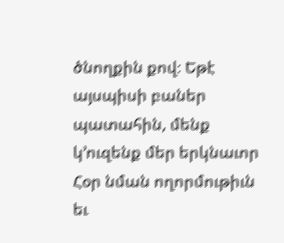ծնողքին քով։ Եթէ այսպիսի բաներ պատահին, մենք կ’ուզենք մեր երկնաւոր Հօր նման ողորմութիւն եւ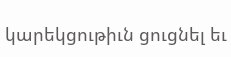կարեկցութիւն ցուցնել եւ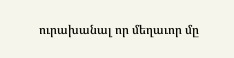ուրախանալ որ մեղաւոր մը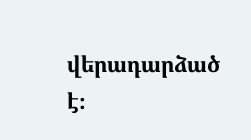վերադարձած է։